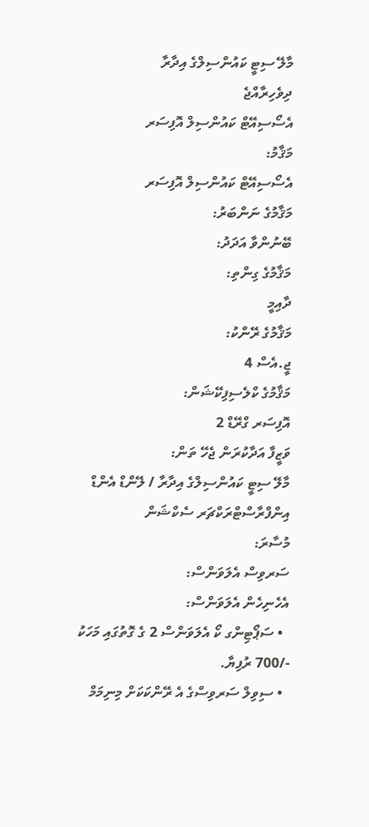މާލޭ ސިޓީ ކައުންސިލްގެ އިދާރާ
ދިވެހިރާއްޖެ
އެސޯސިއޭޓް ކައުންސިލް އޮފިސަރ
މަޤާމު:
އެސޯސިއޭޓް ކައުންސިލް އޮފިސަރ
މަޤާމުގެ ނަންބަރު:
ބޭނުންވާ އަދަދު:
މަޤާމުގެ ގިންތި:
ދާއިމީ
މަޤާމުގެ ރޭންކު:
ޖީ.އެސް 4
މަޤާމުގެ ކްލެސިފިކޭޝަން:
އޮފިސަރ ގްރޭޑް 2
ވަޒީފާ އަދާކުރަން ޖެހޭ ތަން:
މާލޭ ސިޓީ ކައުންސިލްގެ އިދާރާ / ލޭންޑް އެންޑް އިންފްރާސްޓްރަކްޗަރ ސެކްޝަން
މުސާރަ:
ސަރވިސް އެލަވަންސް:
އެހެނިހެން އެލަވަންސް:
  • ސަޕޯޓިންގ ކޯ އެލަވަންސް 2 ގެ ގޮތުގައި މަހަކު -/700 ރުފިޔާ.
  • ސިވިލް ސަރވިސްގެ އެ ރޭންކަކަށް މިނިމަމް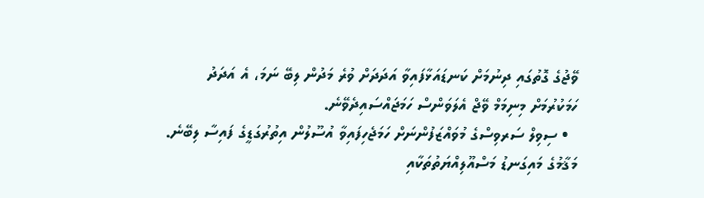ވޭޖުގެ ގޮތުގައި ދިނުމަށް ކަނޑައަޅާފައިވާ އަދަދަށް ވުރެ މަދުން ލިބޭ ނަމަ، އެ އަދަދު ހަމަކުރުމަށް މިނިމަމް ވޭޖް އެލަވަންސް ހަމަޖައްސައިދެވޭނެ.
  • ސިވިލް ސަރވިސްގެ މުވައްޒަފުންނަށް ހަމަޖެހިފައިވާ އުސޫލުން އިތުރުގަޑީގެ ފައިސާ ލިބޭނެ.
މަޤާމުގެ މައިގަނޑު މަސްއޫލިއްޔަތުތަކާއި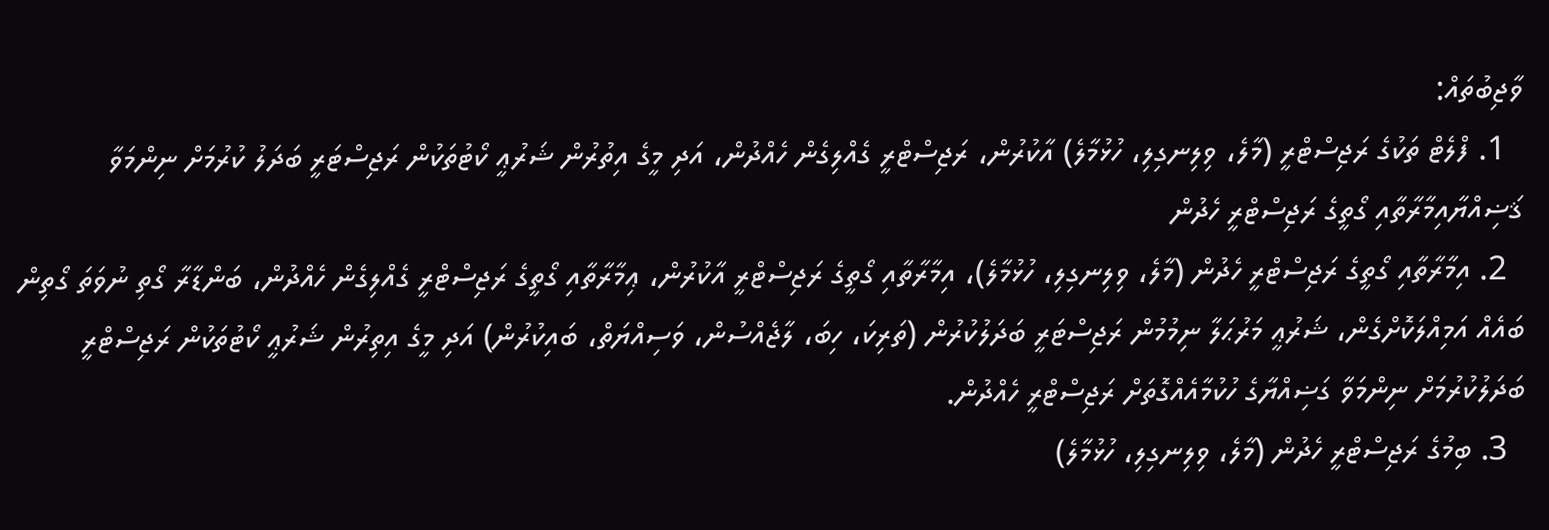ވާޖިބުތައް:
  1. ފްލެޓް ތަކުގެ ރަޖިސްޓްރީ (މާލެ، ވިލިނގިލި، ހުޅުމާލެ) އާކުރުން، ރަޖިސްޓްރީ ގެއްލިގެން ހެއްދުން، އަދި މީގެ އިތުރުން ޝަރުޢީ ކޯޓުތަކުން ރަޖިސްޓަރީ ބަދަލު ކުރުމަށް ނިންމަވާ ޤަޟިއްޔާއިމާރާތާއި ގޯތީގެ ރަޖިސްޓްރީ ހެދުން
  2. އިމާރާތާއި ގޯތީގެ ރަޖިސްޓްރީ ހެދުން (މާލެ، ވިލިނގިލި، ހުޅުމާލެ)، އިމާރާތާއި ގޯތީގެ ރަޖިސްޓްރީ އާކުރުން، ޢިމާރާތާއި ގޯތީގެ ރަޖިސްޓްރީ ގެއްލިގެން ހެއްދުން، ބަންޑާރާ ގޯތި ނުވަތަ ގޯތިން ބައެއް އަމިއްލަކޮށްގެން، ޝަރުޢީ މަރުޙަލާ ނިމުމުން ރަޖިސްޓަރީ ބަދަލުކުރުން (ތަރިކަ، ހިބަ، ލާޖެއްސުން، ވަސިއްޔަތް، ބައިކުރުން) އަދި މީގެ އިތިރުން ޝަރުޢީ ކޯޓުތަކުން ރަޖިސްޓްރީ ބަދަލުކުރުމަށް ނިންމަވާ ގަޟިއްޔާގެ ހުކުމާއެއްގޮތަށް ރަޖިސްޓްރީ ހެއްދުން.
  3. ބިމުގެ ރަޖިސްޓްރީ ހެދުން (މާލެ، ވިލިނގިލި، ހުޅުމާލެ)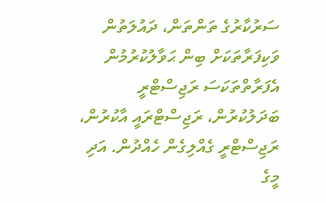ސަރުކާރުގެ ތަންތަން، ދައުލަތުން ވަކިފަރާތަކަށް ބިން ޙަވާލުކުރުމުން އެފަރާތްތަކަސަ ރަޖިސްޓްރީ ބަދަލުކުރުން، ރަޖިސްޓްރައީ އާކުރުން، ރަޖިސްޓްރީ ގެއްލިގެން ހެއްދުން. އަދި މީގެ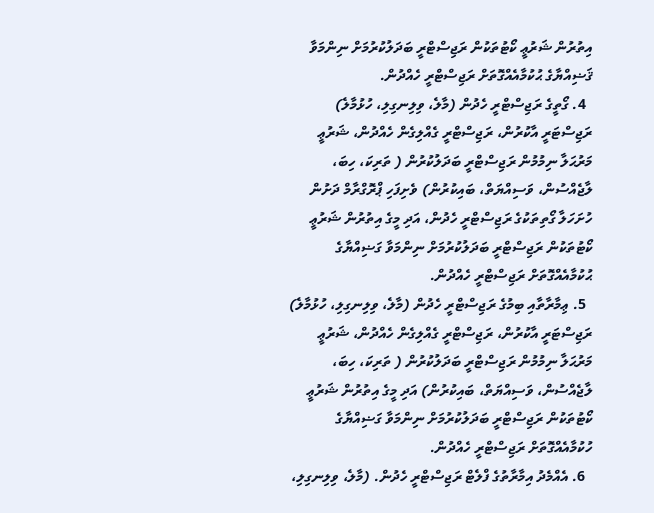އިތުރުން ޝަރުޢީ ކޯޓުތަކުން ރަޖިސްޓްރީ ބަދަލުކުރުމަށް ނިންމަވާ ޤަޟިއްޔާގެ ޙުކުމާއެއްގޮތަށް ރަޖިސްޓްރީ ހެއްދުން.
  4. ގޯތީގެ ރަޖިސްޓްރީ ހެދުން (މާލެ، ވިލިނގިލި، ހުޅުމާލެ) ރަޖިސްޓަރީ އާކުރުން، ރަޖިސްޓްރީ ގެއްލިގެން ހެއްދުން، ޝަރުޢީ މަރުޙަލާ ނިމުމުން ރަޖިސްޓްރީ ބަދަލުކުރުން ( ތަރިކަ، ހިބަ، ލާޖެއްސުން، ވަސިއްޔަތް، ބައިކުރުން) ވެށިފަހި ޕްރޮގްރާމް ދަށުން ހުށަހަލާ ގޯތިތަކުގެ ރަޖިސްޓްރީ ހެދުން، އަދި މީގެ އިތުރުން ޝަރުޢީ ކޯޓުތަކުން ރަޖިސްޓްރީ ބަދަލުކުރުމަށް ނިންމަވާ ގަޟިއްޔާގެ ޙުކުމާއެއްގޮތަށް ރަޖިސްޓްރީ ހެއްދުން.
  5. ޢިމާރާތާއި ބިމުގެ ރަޖިސްޓްރީ ހެދުން (މާލެ، ވިލިނގިލި، ހުޅުމާލެ) ރަޖިސްޓަރީ އާކުރުން، ރަޖިސްޓްރީ ގެއްލިގެން ހެއްދުން، ޝަރުޢީ މަރުޙަލާ ނިމުމުން ރަޖިސްޓްރީ ބަދަލުކުރުން ( ތަރިކަ، ހިބަ، ލާޖެއްސުން، ވަސިއްޔަތް، ބައިކުރުން) އަދި މީގެ އިތުރުން ޝަރުޢީ ކޯޓުތަކުން ރަޖިސްޓްރީ ބަދަލުކުރުމަށް ނިންމަވާ ގަޟިއްޔާގެ ހުކުމާއެއްގޮތަށް ރަޖިސްޓްރީ ހެއްދުން.
  6. އެއްމެދު އިމާރާތުގެ ފްލެޓް ރަޖިސްޓްރީ ހެދުން. (މާލެ، ވިލިނގިލި،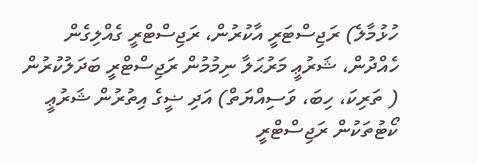ހުޅުމާލެ) ރަޖިސްޓަރީ އާކުރުން، ރަޖިސްޓްރީ ގެއްލިގެން ހެއްދުން، ޝަރުޢީ މަރުޙަލާ ނިމުމުން ރަޖިސްޓްރީ ބަދަލުކުރުން ( ތަރިކަ، ހިބަ، ވަސިއްޔަތް) އަދި ޟީގެ އިތުރުން ޝަރުޢީ ކޯޓުތަކުން ރަޖިސްޓްރީ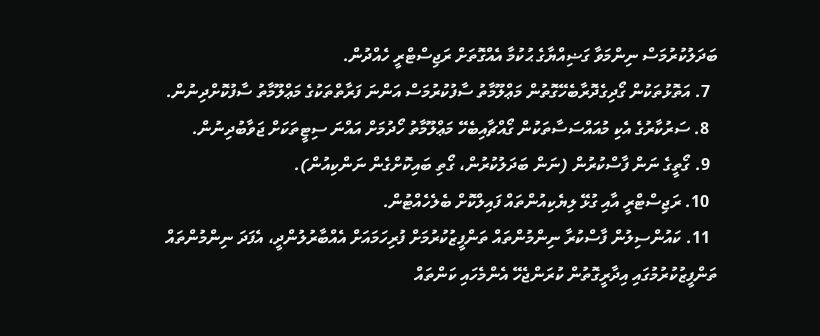ބަދަލުކުރުމަސް ނިންމަވާ ގަޟިއްޔާގެ ޙުކުމާ އެއްގޮތަށް ރަޖިސްޓްރީ ހެއްދުން.
  7. އަތޮޅުތަކުން ގޯދިގެދޮރާބެހޭގޮތުން މަޢްލޫމާތު ސާފުކުރުމަސް އަންނަ ފަރާތްތަކުގެ މަޢްލޫމާތު ސާފުކޮށްދިނުން.
  8. ސަރުކާރުގެ އެކި މުއައްސަސާތަކުން ގޯއްޗާއިބެހޭ މަޢްލޫމާތު ހޯދުމަށް އައްނަ ސިޓީތަކަށް ޖަވާބުދިނުން.
  9. ގޯތީގެ ނަން ފާސްކުރުން (ނަން ބަދަލުކުރުން، ގޯތި ބައިކޮށްގެން ނަންކިއުން).
  10. ރަޖިސްޓްރީ އާއި ގުޅޭ ލިޔެކިއުންތައް ފައިލްކޮށް ބެލެހެއްޓުން.
  11. ކައުންސިލުން ފާސްކުރާ ނިންމުންތައް ތަންފީޒުކުރުމަށް ފުރިހަމައަށް އެއްބާރުލުންދީ، އެފަދަ ނިންމުންތައް ތަންފީޒުކުރުމުގައި އިދާރީގޮތުން ކުރަންޖެހޭ އެންމެހައި ކަންތައް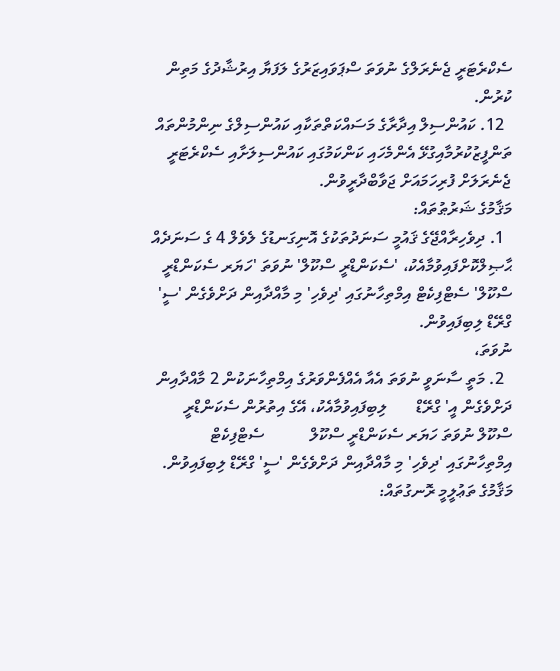ސެކްރެޓަރީ ޖެނެރަލްގެ ނުވަތަ ސްޕަވައިޒަރުގެ ލަފަޔާ އިރުޝާދުގެ މަތިން ކުރުން.
  12. ކައުންސިލް އިދާރާގެ މަސައްކަތްތަކާއި ކައުންސިލްގެ ނިންމުންތައް ތަންފީޒުކުރުމާއިގުޅޭ އެންމެހައި ކަންކަމުގައި ކައުންސިލަށާއި ސެކްރެޓަރީ ޖެނެރަލަށް ފުރިހަމައަށް ޖަވާބްދާރީވުން.
މަޤާމުގެ ޝަރުޠުތައް:
  1. ދިވެހިރާއްޖޭގެ ޤައުމީ ސަނަދުތަކުގެ އޮނިގަނޑުގެ ލެވެލް 4 ގެ ސަނަދެއް ޙާޞިލްކޮށްފައިވުމާއެކު، 'ސެކަންޑްރީ ސްކޫލް' ނުވަތަ 'ހަޔަރ ސެކަންޑްރީ ސްކޫލް' ސެޓްފިކެޓް އިމްތިހާނުގައި 'ދިވެހި' މި މާއްދާއިން ދަށްވެގެން 'ސީ' ގްރޭޑް ލިބިފައިވުން.
ނުވަތަ،
  2. މަތީ ސާނަވީ ނުވަތަ އެއާ އެއްފެންވަރުގެ އިމްތިހާނަކުން 2 މާއްދާއިން ދަށްވެގެން އީ' ގްރޭޑް       ލިބިފައިވުމާއެކު، އޭގެ އިތުރުން ސެކަންޑްރީ ސްކޫލް ނުވަތަ ހަޔަރ ސެކަންޑްރީ ސްކޫލް           ސެޓްފިކެޓް އިމްތިހާނުގައި 'ދިވެހި' މި މާއްދާއިން ދަށްވެގެން 'ސީ' ގްރޭޑް ލިބިފައިވުން.
މަޤާމުގެ ތަޢުލީމީ ރޮނގުތައް: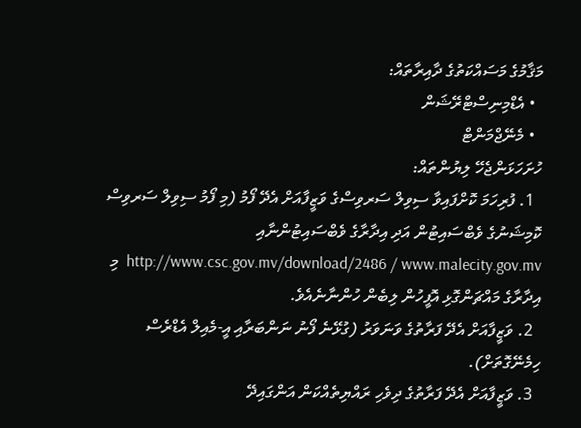މަޤާމުގެ މަސައްކަތުގެ ދާއިރާތައް:
  • އެޑްމިނިސްޓްރޭޝަން
  • މެނޭޖްމަންޓް
ހުށަހަޅަންޖެހޭ ލިޔުންތައް:
  1. ފުރިހަމަ ކޮށްފައިވާ ސިވިލް ސަރވިސްގެ ވަޒީފާއަށް އެދޭ ފޯމު (މި ފޯމު ސިވިލް ސަރވިސް ކޮމިޝަނުގެ ވެބްސައިޓުން އަދި އިދާރާގެ ވެބްސައިޓުންނާއި http://www.csc.gov.mv/download/2486 / www.malecity.gov.mv  މި އިދާރާގެ މައްޗަންގޮޅި އޮފީހުން ލިބެން ހުންނާނެއެވެ.
  2. ވަޒީފާއަށް އެދޭ ފަރާތުގެ ވަނަވަރު (ގުޅޭނެ ފޯނު ނަންބަރާއި އީ-މެއިލް އެޑްރެސް ހިމެނޭގޮތަށް).
  3. ވަޒީފާއަށް އެދޭ ފަރާތުގެ ދިވެހި ރައްޔިތެއްކަން އަންގައިދޭ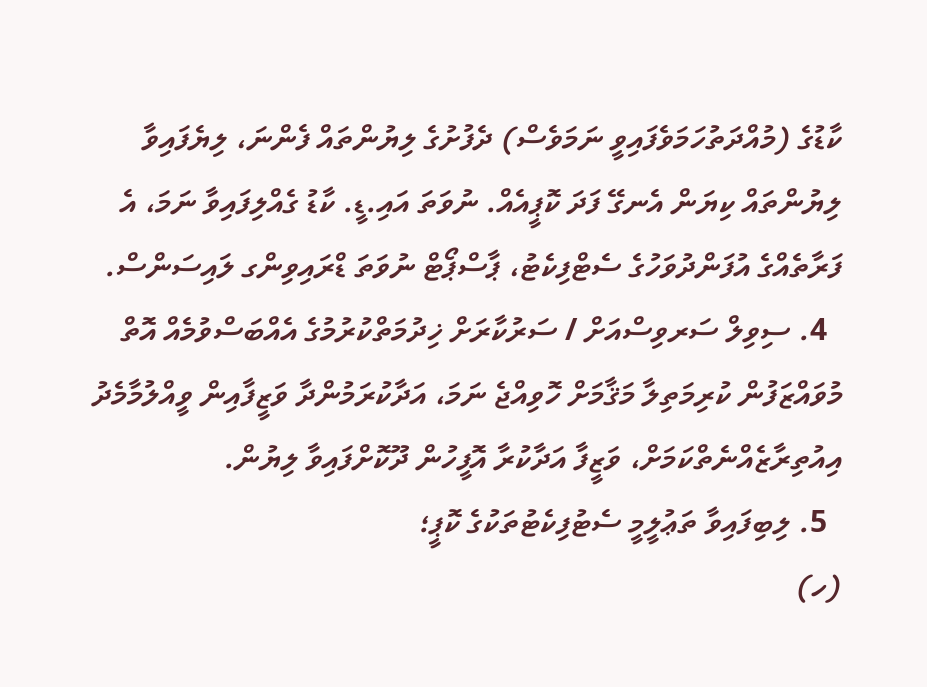ކާޑުގެ (މުއްދަތުހަމަވެފައިވީ ނަމަވެސް) ދެފުށުގެ ލިޔުންތައް ފެންނަ، ލިޔެފައިވާ ލިޔުންތައް ކިޔަން އެނގޭ ފަދަ ކޮޕީއެއް. ނުވަތަ އައި.ޑީ. ކާޑު ގެއްލިފައިވާ ނަމަ، އެ ފަރާތެއްގެ އުފަންދުވަހުގެ ސެޓްފިކެޓު، ޕާސްޕޯޓް ނުވަތަ ޑްރައިވިންގ ލައިސަންސް.
  4. ސިވިލް ސަރވިސްއަށް / ސަރުކާރަށް ޚިދުމަތްކުރުމުގެ އެއްބަސްވުމެއް އޮތް މުވައްޒަފުން ކުރިމަތިލާ މަޤާމަށް ހޮވިއްޖެ ނަމަ، އަދާކުރަމުންދާ ވަޒީފާއިން ވީއްލުމާމެދު އިއުތިރާޒެއްނެތްކަމަށް، ވަޒީފާ އަދާކުރާ އޮފީހުން ދޫކޮށްފައިވާ ލިޔުން.
  5. ލިބިފައިވާ ތަޢުލީމީ ސެޓުފިކެޓުތަކުގެ ކޮޕީ؛
(ހ)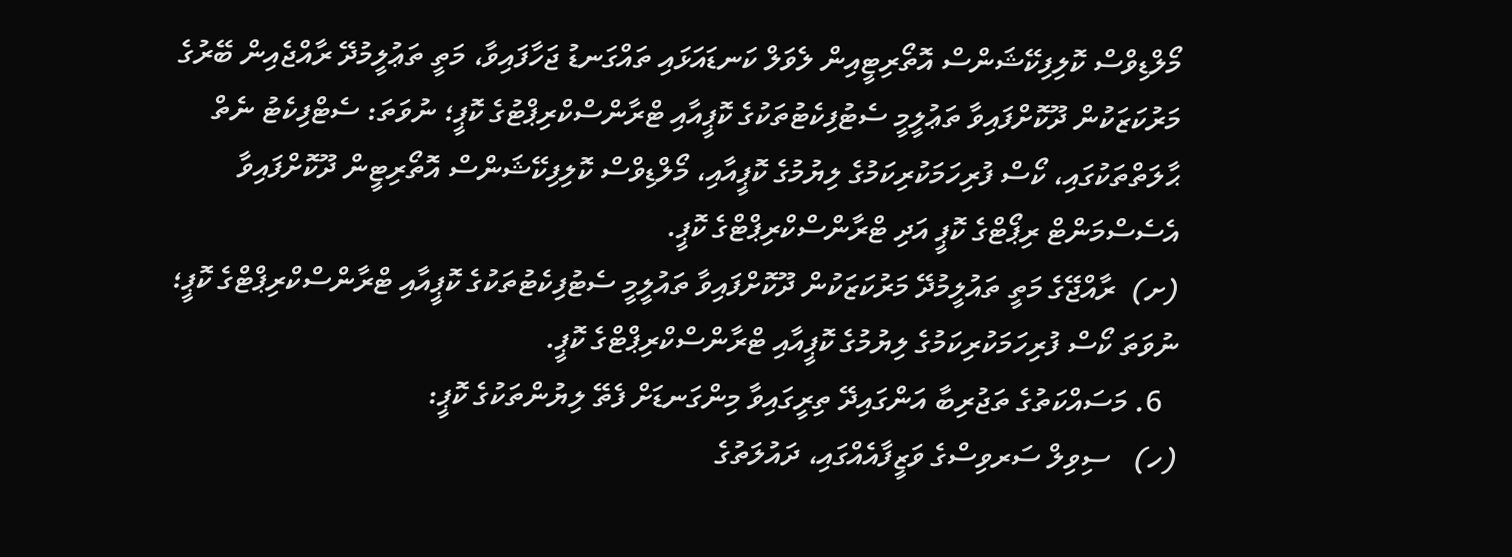މޯލްޑިވްސް ކޮލިފިކޭޝަންސް އޮތޯރިޓީއިން ލެވަލް ކަނޑައަޅައި ތައްގަނޑު ޖަހާފައިވާ، މަތީ ތަޢުލީމުދޭ ރާއްޖެއިން ބޭރުގެ މަރުކަޒަކުން ދޫކޮށްފައިވާ ތަޢުލީމީ ސެޓުފިކެޓުތަކުގެ ކޮޕީއާއި ޓްރާންސްކްރިޕްޓުގެ ކޮޕީ؛ ނުވަތަ: ސެޓްފިކެޓު ނެތް ޙާލަތްތަކުގައި، ކޯސް ފުރިހަމަކުރިކަމުގެ ލިޔުމުގެ ކޮޕީއާއި، މޯލްޑިވްސް ކޮލިފިކޭޝަންސް އޮތޯރިޓީން ދޫކޮށްފައިވާ އެސެސްމަންޓް ރިޕޯޓްގެ ކޮޕީ އަދި ޓްރާންސްކްރިޕްޓްގެ ކޮޕީ.
(ށ)  ރާއްޖޭގެ މަތީ ތައުލީމުދޭ މަރުކަޒަކުން ދޫކޮށްފައިވާ ތައުލީމީ ސެޓުފިކެޓުތަކުގެ ކޮޕީއާއި ޓްރާންސްކްރިޕްޓްގެ ކޮޕީ؛ ނުވަތަ ކޯސް ފުރިހަމަކުރިކަމުގެ ލިޔުމުގެ ކޮޕީއާއި ޓްރާންސްކްރިޕްޓްގެ ކޮޕީ.
  6. މަސައްކަތުގެ ތަޖުރިބާ އަންގައިދޭ ތިރީގައިވާ މިންގަނޑަށް ފެތޭ ލިޔުންތަކުގެ ކޮޕީ:
(ހ)   ސިވިލް ސަރވިސްގެ ވަޒީފާއެއްގައި، ދައުލަތުގެ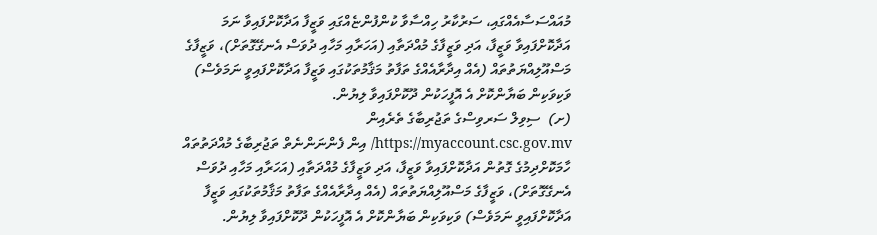މުއައްސަސާއެއްގައި، ސަރުކާރު ހިއްސާވާ ކުންފުންޏެއްގައި ވަޒީފާ އަދާކޮށްފައިވާ ނަމަ އަދާކޮށްފައިވާ ވަޒީފާ، އަދި ވަޒީފާގެ މުއްދަތާއި (އަހަރާއި މަހާއި ދުވަސް އެނގޭގޮތަށް)، ވަޒީފާގެ މަސްއޫލިއްޔަތުތައް (އެއް އިދާރާއެއްގެ ތަފާތު މަޤާމުތަކުގައި ވަޒީފާ އަދާކޮށްފައިވީ ނަމަވެސް) ވަކިވަކިން ބަޔާންކޮށް އެ އޮފީހަކުން ދޫކޮށްފައިވާ ލިޔުން.
(ށ)  ސިވިލް ސަރވިސްގެ ތަޖުރިބާގެ ތެރެއިން https://myaccount.csc.gov.mv/ އިން ފެންނަންނެތް ތަޖުރިބާގެ މުއްދަތުތައް ހާމަކޮށްދިމުގެ ގޮތުން އަދާކޮށްފައިވާ ވަޒީފާ، އަދި ވަޒީފާގެ މުއްދަތާއި (އަހަރާއި މަހާއި ދުވަސް އެނގޭގޮތަށް)، ވަޒީފާގެ މަސްއޫލިއްޔަތުތައް (އެއް އިދާރާއެއްގެ ތަފާތު މަޤާމުތަކުގައި ވަޒީފާ އަދާކޮށްފައިވީ ނަމަވެސް) ވަކިވަކިން ބަޔާންކޮށް އެ އޮފީހަކުން ދޫކޮށްފައިވާ ލިޔުން.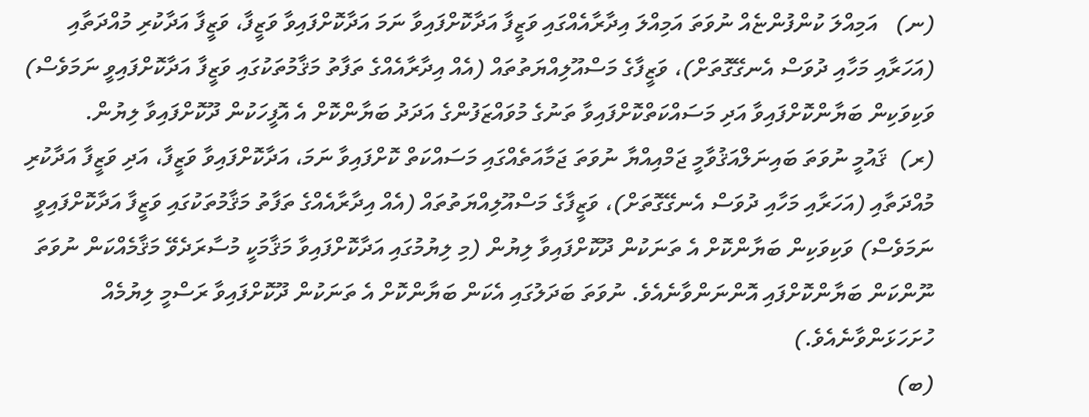(ނ)   އަމިއްލަ ކުންފުންޏެއް ނުވަތަ އަމިއްލަ އިދާރާއެއްގައި ވަޒީފާ އަދާކޮށްފައިވާ ނަމަ އަދާކޮށްފައިވާ ވަޒީފާ، ވަޒީފާ އަދާކުރި މުއްދަތާއި (އަހަރާއި މަހާއި ދުވަސް އެނގޭގޮތަށް)، ވަޒީފާގެ މަސްއޫލިއްޔަތުތައް (އެއް އިދާރާއެއްގެ ތަފާތު މަޤާމުތަކުގައި ވަޒީފާ އަދާކޮށްފައިވީ ނަމަވެސް) ވަކިވަކިން ބަޔާންކޮށްފައިވާ އަދި މަސައްކަތްކޮށްފައިވާ ތަނުގެ މުވައްޒަފުންގެ އަދަދު ބަޔާންކޮށް އެ އޮފީހަކުން ދޫކޮށްފައިވާ ލިޔުން.
(ރ)  ޤައުމީ ނުވަތަ ބައިނަލްއަޤުވާމީ ޖަމްއިއްޔާ ނުވަތަ ޖަމާއަތެއްގައި މަސައްކަތް ކޮށްފައިވާ ނަމަ، އަދާކޮށްފައިވާ ވަޒީފާ، އަދި ވަޒީފާ އަދާކުރި މުއްދަތާއި (އަހަރާއި މަހާއި ދުވަސް އެނގޭގޮތަށް)، ވަޒީފާގެ މަސްއޫލިއްޔަތުތައް (އެއް އިދާރާއެއްގެ ތަފާތު މަޤާމުތަކުގައި ވަޒީފާ އަދާކޮށްފައިވީ ނަމަވެސް) ވަކިވަކިން ބަޔާންކޮށް އެ ތަނަކުން ދޫކޮށްފައިވާ ލިޔުން (މި ލިޔުމުގައި އަދާކޮށްފައިވާ މަޤާމަކީ މުސާރަދެވޭ މަޤާމެއްކަން ނުވަތަ ނޫންކަން ބަޔާންކޮށްފައި އޮންނަންވާނެއެވެ. ނުވަތަ ބަދަލުގައި އެކަން ބަޔާންކޮށް އެ ތަނަކުން ދޫކޮށްފައިވާ ރަސްމީ ލިޔުމެއް ހުށަހަޅަންވާނެއެވެ.)
(ބ)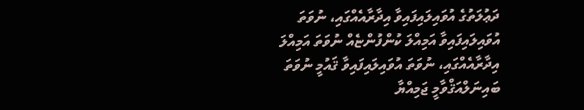ދަޢުލަތުގެ އުވައިލައިފައިވާ އިދާރާއެއްގައި، ނުވަތަ އުވައިލައިފައިވާ އަމިއްލަ ކުންފުންޏެއް ނުވަތަ އަމިއްލަ އިދާރާއެއްގައި، ނުވަތަ އުވައިލައިފައިވާ ޤައުމީ ނުވަތަ ބައިނަލްއަޤްވާމީ ޖަމިއްޔާ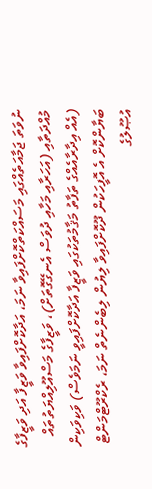ނުވަތަ ޖަމާއަތެއްގައި މަސައްކަތްކޮށްފައިވާ ނަމަ، އަދާކޮށްފައިވާ ވަޒީފާ އަދި ވަޒީފާގެ މުއްދަތާއި (އަހަރާއި މަހާއި ދުވަސް އެނގޭގޮތަށް)، ވަޒީފާގެ މަސްއޫލިއްޔަތުތައް (އެއް އިދާރާއެއްގެ ތަފާތު މަޤާމުތަކުގައި ވަޒީފާ އަދާކޮށްފައިވީ ނަމަވެސް) ވަކިވަކިން ބަޔާންކޮށް އެ އޮފީހަކުން ދޫކޮށްފައިވާ ލިޔުން ލިބެންނެތް ނަމަ، ރެކްރޫޓްމަންޓް އުޞޫލުގެ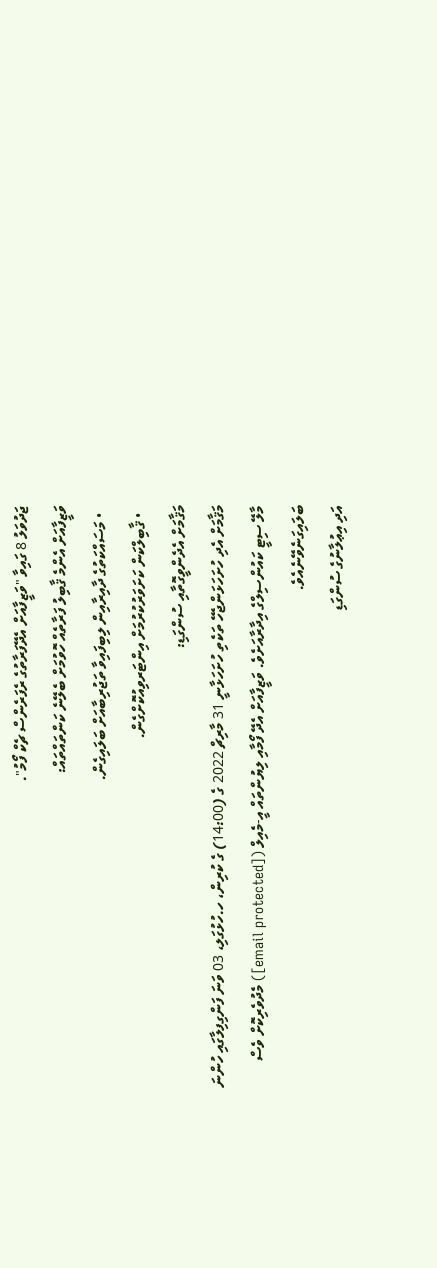ޖަދުވަލު 8 ގައިވާ "ވަޒީފާއަށް އެދޭފަރާތުގެ ރެފަރެންސް ޗެކް ފޯމު".
ވަޒީފާއަށް އެންމެ ޤާބިލު ފަރާތެއް ހޮވުމަށް ބެލޭނެ ކަންތައްތައް:
  • މަސައްކަތުގެ ދާއިރާއިން ލިބިފައިވާ ތަޖުރިބާއަށް ބަލައިގެން.
  • ޤާބިލްކަން ކަށަވަރުކުރުމަށް އިންޓަރވިއުކޮށްގެން.
މަޤާމަށް އެދެންވީގޮތާއި ސުންގަޑި:
މަޤާމަށް އެދި ހުށަހަޅަންޖެހޭ ތަކެތި ހުށަހަޅާނީ 31 މާރިޗް 2022 ގެ (14:00) ގެ ކުރިން، ހ.ހުޅުގަލި، 03 ވަނަ ފަންގިފިލާގައި ހުންނަ މާލޭ ސިޓީ ކައުންސިލްގެ އިދާރާއަށެވެ. ވަޒީފާއަށް އެދޭ ފޯމާއި ލިޔުންތައް އީ-މެއިލް ([email protected]) މެދުވެރިކޮށް ވެސް ބަލައިގަނެވޭނެއެވެ.
އަދި އިޢުލާނުގެ ސުންގަޑި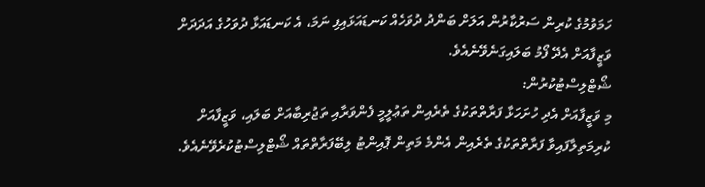ހަމަވުމުގެ ކުރިން ސަރުކާރުން އަލަށް ބަންދު ދުވަހެއް ކަނޑައަޅައިފި ނަމަ، އެ ކަނޑައަޅާ ދުވަހުގެ އަދަދަށް ވަޒީފާއަށް އެދޭ ފޯމު ބަލައިގަނެވޭނެއެވެ.
ޝޯޓްލިސްޓުކުރުން:
މި ވަޒީފާއަށް އެދި ހުށަހަޅާ ފަރާތްތަކުގެ ތެރެއިން ތަޢުލީމީ ފެންވަރާއި ތަޖުރިބާއަށް ބަލައި، ވަޒީފާއަށް ކުރިމަތިލާފައިވާ ފަރާތްތަކުގެ ތެރެއިން އެންމެ މަތިން ޕޮއިންޓު ލިބޭފަރާތްތައް ޝޯޓްލިސްޓުކުރެވޭނެއެވެ.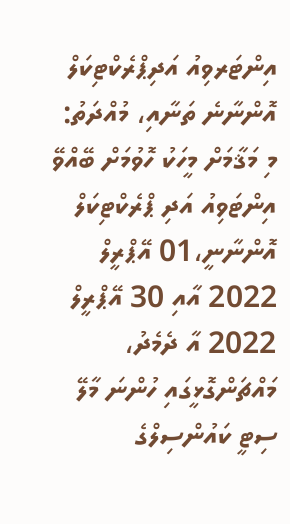އިންޓަރވިއު އަދިޕްރެކްޓިކަލް އޮންނާނެ ތަނާއި، މުއްދަތު:
މި މަޤާމަށް މީހަކު ހޮވުމަށް ބޭއްވޭ އިންޓަވިއު އަދި ޕްރެކްޓިކަލް އޮންނާނީ،01 އޭޕްރީލް 2022 އާއި 30 އޭޕްރީލް 2022 އާ ދެމެދު، މައްޗަންގޮޅީގައި ހުންނަ މާލޭ ސިޓީ ކައުންސިލްގެ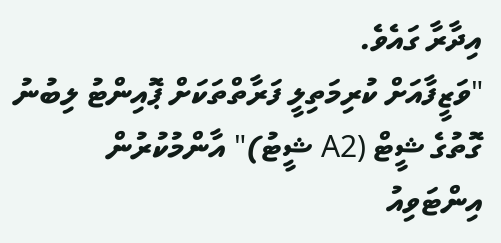އިދާރާ ގައެވެ.
"ވަޒީފާއަށް ކުރިމަތިލީ ފަރާތްތަކަށް ޕޮއިންޓު ލިބުނު ގޮތުގެ ޝީޓް (A2 ޝީޓު)" އާންމުކުރުން
އިންޓަވިއު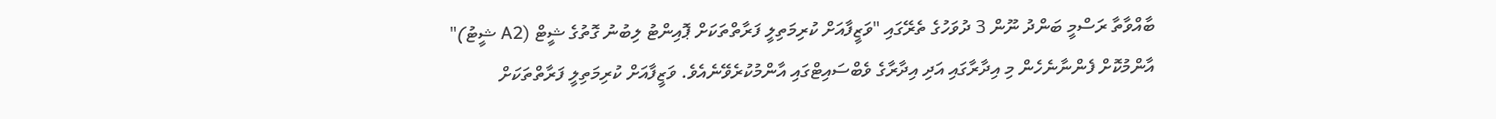ބާއްވާތާ ރަސްމީ ބަންދު ނޫން 3 ދުވަހުގެ ތެރޭގައި "ވަޒީފާއަށް ކުރިމަތިލީ ފަރާތްތަކަށް ޕޮއިންޓު ލިބުނު ގޮތުގެ ޝީޓް (A2 ޝީޓު)" އާންމުކޮށް ފެންނާނެހެން މި އިދާރާގައި އަދި އިދާރާގެ ވެބްސައިޓްގައި އާންމުކުރެވޭނެއެވެ. ވަޒީފާއަށް ކުރިމަތިލީ ފަރާތްތަކަށް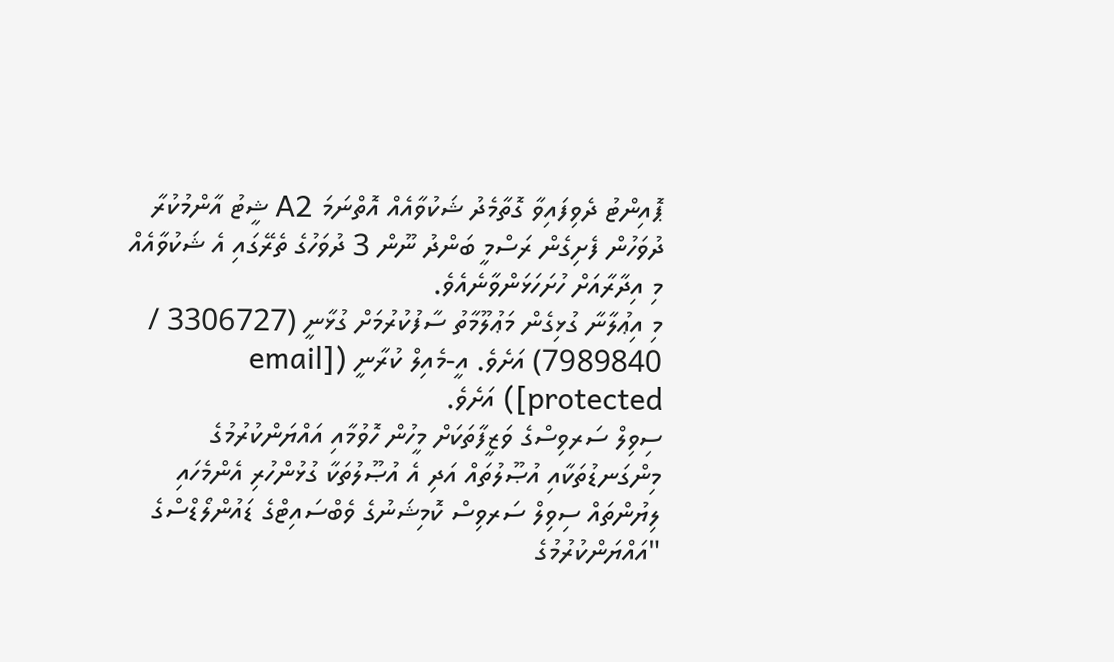ޕޮއިންޓު ދެވިފައިވާ ގޮތާމެދު ޝަކުވާއެއް އޮތްނަމަ A2 ޝީޓު އާންމުކުރާ ދުވަހުން ފެށިގެން ރަސްމީ ބަންދު ނޫން 3 ދުވަހުގެ ތެރޭގައި އެ ޝަކުވާއެއް މި އިދާރާއަށް ހުށަހަޅަންވާނެއެވެ.
މި އިޢުލާނާ ގުޅިގެން މަޢުލޫމާތު ސާފުކުރުމަށް ގުޅާނީ (3306727 / 7989840) އަށެވެ. އީ-މެއިލް ކުރާނީ ([email protected]) އަށެވެ.
ސިވިލް ސަރވިސްގެ ވަޒީފާތަކަށް މީހުން ހޮވުމާއި އައްޔަންކުރުމުގެ މިންގަނޑުތަކާއި އުޞޫލުތައް އަދި އެ އުޞޫލުތަކާ ގުޅުންހުރި އެންމެހައި ލިޔުންތައް ސިވިލް ސަރވިސް ކޮމިޝަނުގެ ވެބްސައިޓްގެ ޑައުންލޯޑްސްގެ "އައްޔަންކުރުމުގެ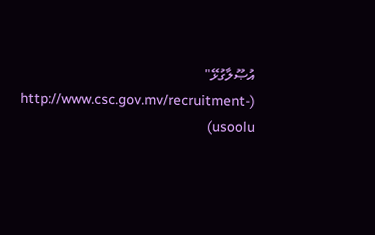އުޞޫލާގުޅޭ" (http://www.csc.gov.mv/recruitment-usoolu)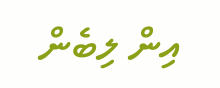އިން ލިބެން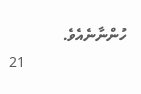ހުންނާނެއެވެ.
                            21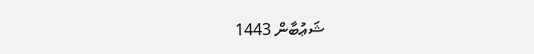ޝަޢުބާން 1443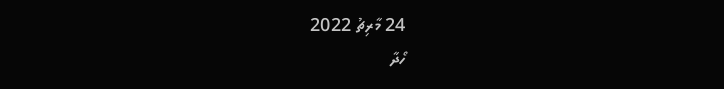24 މާރިޗު 2022
ހޯދާ